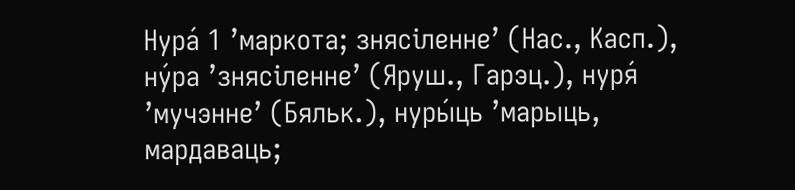Нура́ 1 ’маркота; знясіленне’ (Нас., Касп.), ну́ра ’знясіленне’ (Яруш., Гарэц.), нуря́ ’мучэнне’ (Бяльк.), нуры́ць ’марыць, мардаваць;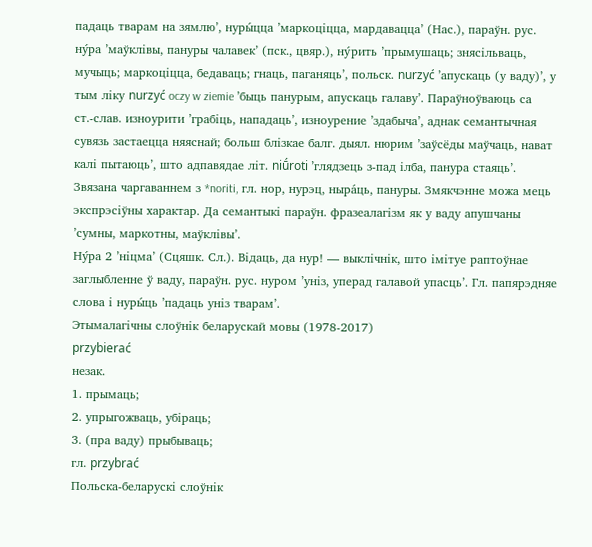падаць тварам на зямлю’, нуры́цца ’маркоціцца, мардавацца’ (Нас.), параўн. рус. ну́ра ’маўклівы, пануры чалавек’ (пск., цвяр.), ну́рить ’прымушаць; знясільваць, мучыць; маркоціцца, бедаваць; гнаць, паганяць’, польск. nurzyć ’апускаць (у ваду)’, у тым ліку nurzyć oczy w ziemie ’быць панурым, апускаць галаву’. Параўноўваюць са ст.-слав. изноурити ’грабіць, нападаць’, изноурение ’здабыча’, аднак семантычная сувязь застаецца няяснай; больш блізкае балг. дыял. нюрим ’заўсёды маўчаць, нават калі пытаюць’, што адпавядае літ. niū́roti ’глядзець з-пад ілба, панура стаяць’. Звязана чаргаваннем з *noriti, гл. нор, нурэц, ныра́ць, пануры. Змякчэнне можа мець экспрэсіўны характар. Да семантыкі параўн. фразеалагізм як у ваду апушчаны ’сумны, маркотны, маўклівы’.
Ну́ра 2 ’ніцма’ (Сцяшк. Сл.). Відаць, да нур! — выклічнік, што імітуе раптоўнае заглыбленне ў ваду, параўн. рус. нуром ’уніз, уперад галавой упасць’. Гл. папярэдняе слова і нуры́ць ’падаць уніз тварам’.
Этымалагічны слоўнік беларускай мовы (1978-2017)
przybierać
незак.
1. прымаць;
2. упрыгожваць, убіраць;
3. (пра ваду) прыбываць;
гл. przybrać
Польска-беларускі слоўнік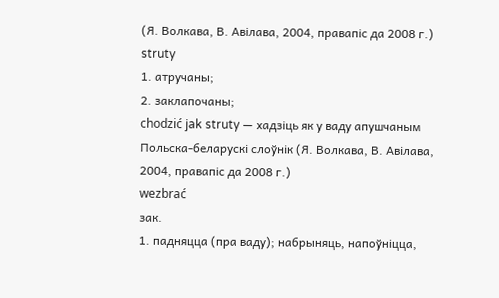(Я. Волкава, В. Авілава, 2004, правапіс да 2008 г.)
struty
1. атручаны;
2. заклапочаны;
chodzić jak struty — хадзіць як у ваду апушчаным
Польска-беларускі слоўнік (Я. Волкава, В. Авілава, 2004, правапіс да 2008 г.)
wezbrać
зак.
1. падняцца (пра ваду); набрыняць, напоўніцца,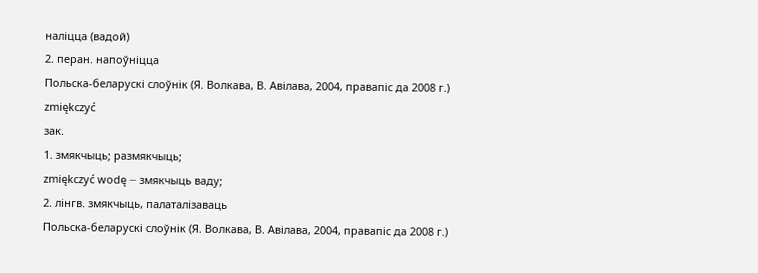наліцца (вадой)
2. перан. напоўніцца
Польска-беларускі слоўнік (Я. Волкава, В. Авілава, 2004, правапіс да 2008 г.)
zmiękczyć
зак.
1. змякчыць; размякчыць;
zmiękczyć wodę — змякчыць ваду;
2. лінгв. змякчыць, палаталізаваць
Польска-беларускі слоўнік (Я. Волкава, В. Авілава, 2004, правапіс да 2008 г.)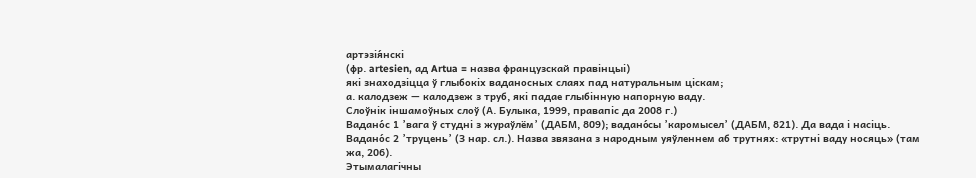артэзія́нскі
(фр. artesien, ад Artua = назва французскай правінцыі)
які знаходзіцца ў глыбокіх ваданосных слаях пад натуральным ціскам;
а. калодзеж — калодзеж з труб, які падае глыбінную напорную ваду.
Слоўнік іншамоўных слоў (А. Булыка, 1999, правапіс да 2008 г.)
Вадано́с 1 ’вага ў студні з жураўлём’ (ДАБМ, 809); вадано́сы ’каромысел’ (ДАБМ, 821). Да вада і насіць.
Вадано́с 2 ’труцень’ (З нар. сл.). Назва звязана з народным уяўленнем аб трутнях: «трутні ваду носяць» (там жа, 206).
Этымалагічны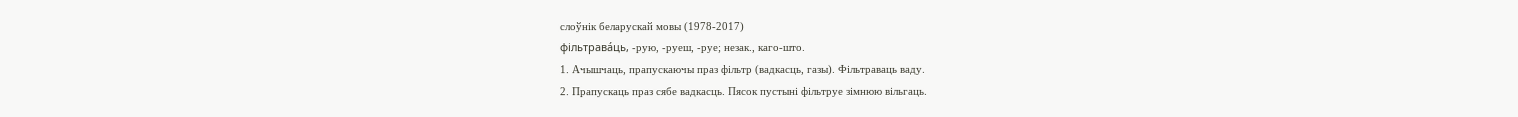слоўнік беларускай мовы (1978-2017)
фільтрава́ць, ‑рую, ‑руеш, ‑руе; незак., каго-што.
1. Ачышчаць, прапускаючы праз фільтр (вадкасць, газы). Фільтраваць ваду.
2. Прапускаць праз сябе вадкасць. Пясок пустыні фільтруе зімнюю вільгаць.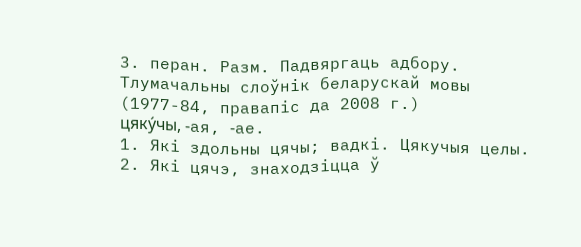3. перан. Разм. Падвяргаць адбору.
Тлумачальны слоўнік беларускай мовы (1977-84, правапіс да 2008 г.)
цяку́чы, ‑ая, ‑ае.
1. Які здольны цячы; вадкі. Цякучыя целы.
2. Які цячэ, знаходзіцца ў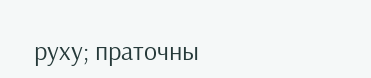руху; праточны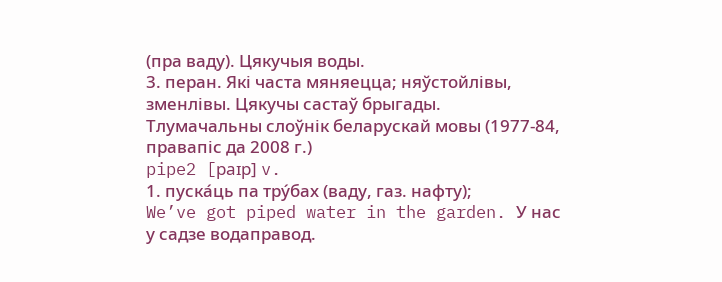(пра ваду). Цякучыя воды.
3. перан. Які часта мяняецца; няўстойлівы, зменлівы. Цякучы састаў брыгады.
Тлумачальны слоўнік беларускай мовы (1977-84, правапіс да 2008 г.)
pipe2 [paɪp] v.
1. пуска́ць па тру́бах (ваду, газ. нафту);
We’ve got piped water in the garden. У нас у садзе водаправод.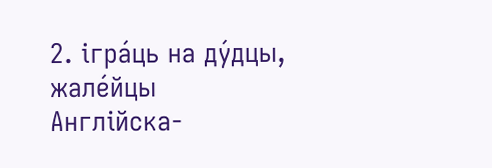2. ігра́ць на ду́дцы, жале́йцы
Англійска-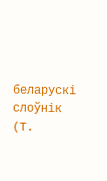беларускі слоўнік (Т.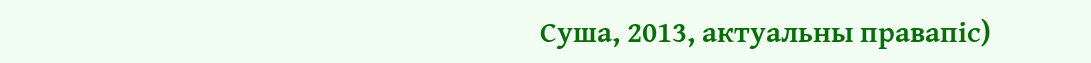Суша, 2013, актуальны правапіс)